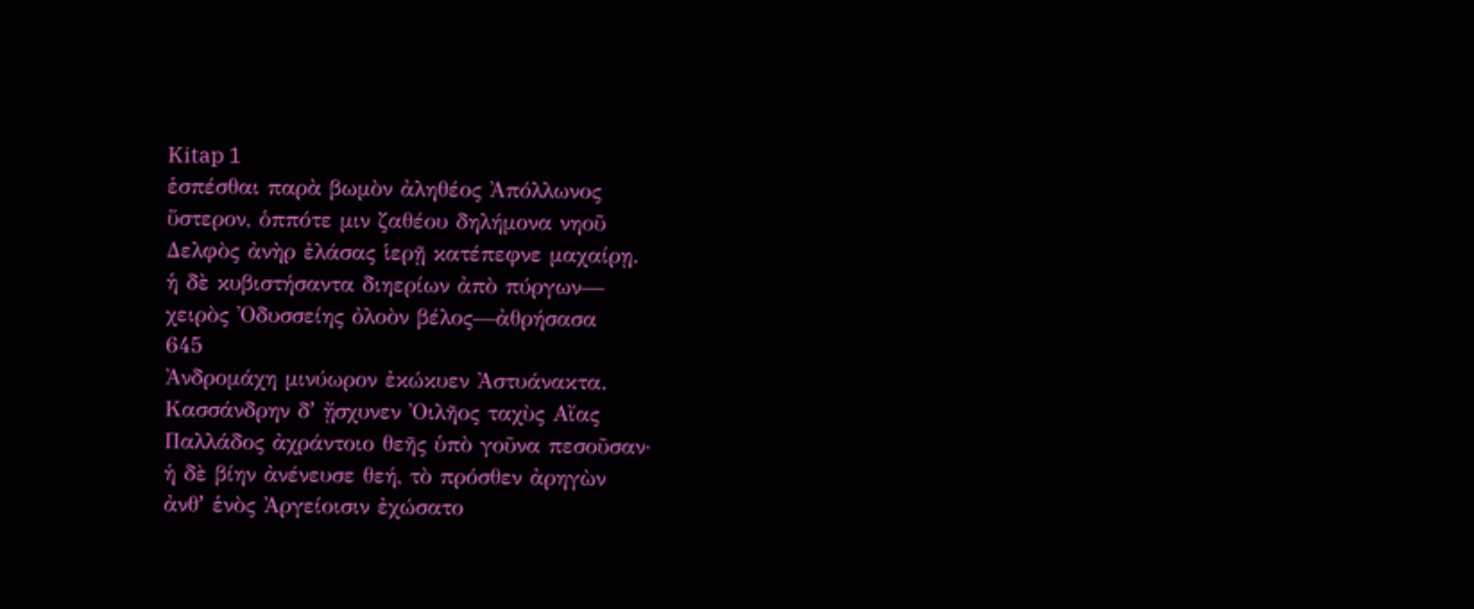Kitap 1
ἑσπέσθαι παρὰ βωμὸν ἀληθέος Ἀπόλλωνος
ὕστερον, ὁππότε μιν ζαθέου δηλήμονα νηοῦ
Δελφὸς ἀνὴρ ἐλάσας ἱερῇ κατέπεφνε μαχαίρῃ.
ἡ δὲ κυβιστήσαντα διηερίων ἀπὸ πύργων—
χειρὸς Ὀδυσσείης ὀλοὸν βέλος—ἀθρήσασα
645
Ἀνδρομάχη μινύωρον ἐκώκυεν Ἀστυάνακτα.
Κασσάνδρην δʼ ᾔσχυνεν Ὀιλῆος ταχὺς Αἴας
Παλλάδος ἀχράντοιο θεῆς ὑπὸ γοῦνα πεσοῦσαν·
ἡ δὲ βίην ἀνένευσε θεή, τὸ πρόσθεν ἀρηγὼν
ἀνθʼ ἑνὸς Ἀργείοισιν ἐχώσατο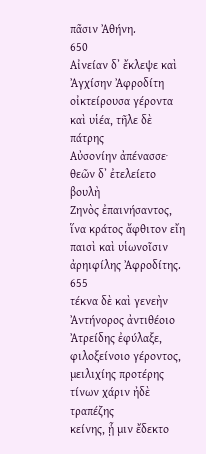πᾶσιν Ἀθήνη.
650
Αἰνείαν δʼ ἔκλεψε καὶ Ἀγχίσην Ἀφροδίτη
οἰκτείρουσα γέροντα καὶ υἱέα, τῆλε δὲ πάτρης
Αὐσονίην ἀπένασσε· θεῶν δʼ ἐτελείετο βουλὴ
Ζηνὸς ἐπαινήσαντος, ἵνα κράτος ἄφθιτον εἴη
παισὶ καὶ υἱωνοῖσιν ἀρηιφίλης Ἀφροδίτης.
655
τέκνα δὲ καὶ γενεὴν Ἀντήνορος ἀντιθέοιο
Ἀτρείδης ἐφύλαξε, φιλοξείνοιο γέροντος,
μειλιχίης προτέρης τίνων χάριν ἠδὲ τραπέζης
κείνης, ᾗ μιν ἔδεκτο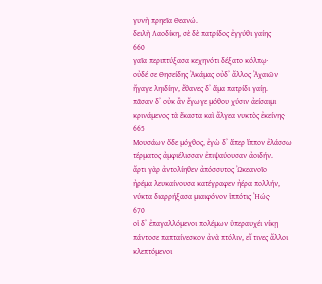γυνὴ πρηεῖα Θεανώ.
δειλὴ Λαοδίκη, σὲ δὲ πατρίδος ἐγγύθι γαίης
660
γαῖα περιπτύξασα κεχηνότι δέξατο κόλπῳ·
οὐδέ σε Θησείδης Ἀκάμας οὐδʼ ἄλλος Ἀχαιῶν
ἤγαγε ληιδίην, ἔθανες δʼ ἅμα πατρίδι γαίῃ.
πᾶσαν δʼ οὐκ ἂν ἔγωγε μόθου χύσιν ἀείσαιμι
κρινάμενος τὰ ἕκαστα καὶ ἄλγεα νυκτὸς ἐκείνης·
665
Μουσάων ὅδε μόχθος, ἐγὼ δʼ ἅπερ ἵππον ἐλάσσω
τέρματος ἀμφιέλισσαν ἐπιψαύουσαν ἀοιδήν.
ἄρτι γὰρ ἀντολίηθεν ἀπόσσυτος Ὠκεανοῖο
ἠρέμα λευκαίνουσα κατέγραφεν ἠέρα πολλήν,
νύκτα διαρρήξασα μιαιφόνον ἱππότις Ἠώς·
670
οἱ δʼ ἐπαγαλλόμενοι πολέμων ὑπεραυχέι νίκῃ
πάντοσε παπταίνεσκον ἀνὰ πτόλιν, εἴ τινες ἄλλοι
κλεπτόμενοι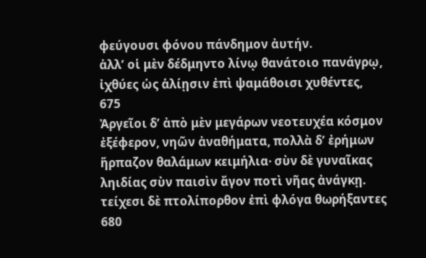φεύγουσι φόνου πάνδημον ἀυτήν.
ἀλλʼ οἱ μὲν δέδμηντο λίνῳ θανάτοιο πανάγρῳ,
ἰχθύες ὡς ἁλίῃσιν ἐπὶ ψαμάθοισι χυθέντες,
675
Ἀργεῖοι δʼ ἀπὸ μὲν μεγάρων νεοτευχέα κόσμον
ἐξέφερον, νηῶν ἀναθήματα, πολλὰ δʼ ἐρήμων
ἥρπαζον θαλάμων κειμήλια· σὺν δὲ γυναῖκας
ληιδίας σὺν παισὶν ἄγον ποτὶ νῆας ἀνάγκῃ.
τείχεσι δὲ πτολίπορθον ἐπὶ φλόγα θωρήξαντες
680